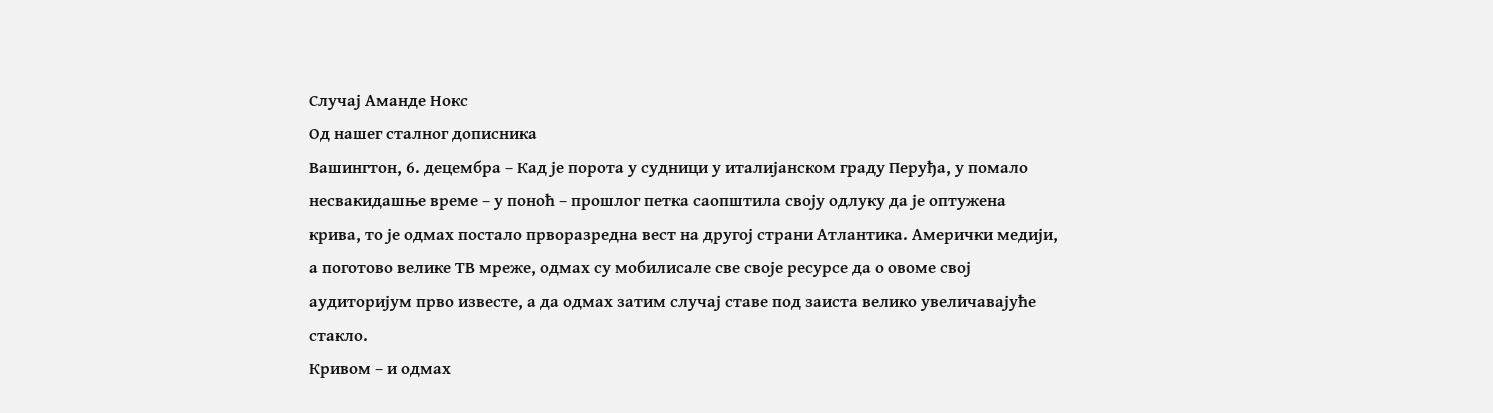Случај Аманде Нокс
Од нашег сталног дописника
Вашингтон, 6. децембра – Кад је порота у судници у италијанском граду Перуђа, у помало несвакидашње време – у поноћ – прошлог петка саопштила своју одлуку да је оптужена крива, то је одмах постало прворазредна вест на другој страни Атлантика. Амерички медији, а поготово велике ТВ мреже, одмах су мобилисале све своје ресурсе да о овоме свој аудиторијум прво известе, а да одмах затим случај ставе под заиста велико увеличавајуће стакло.
Кривом – и одмах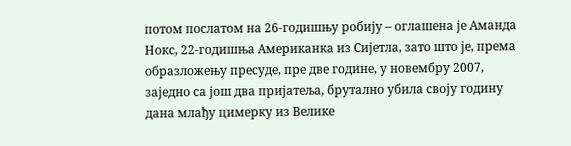потом послатом на 26-годишњу робију – оглашена је Аманда Нокс, 22-годишња Американка из Сијетла, зато што је, према образложењу пресуде, пре две године, у новембру 2007, заједно са још два пријатеља, брутално убила своју годину дана млађу цимерку из Велике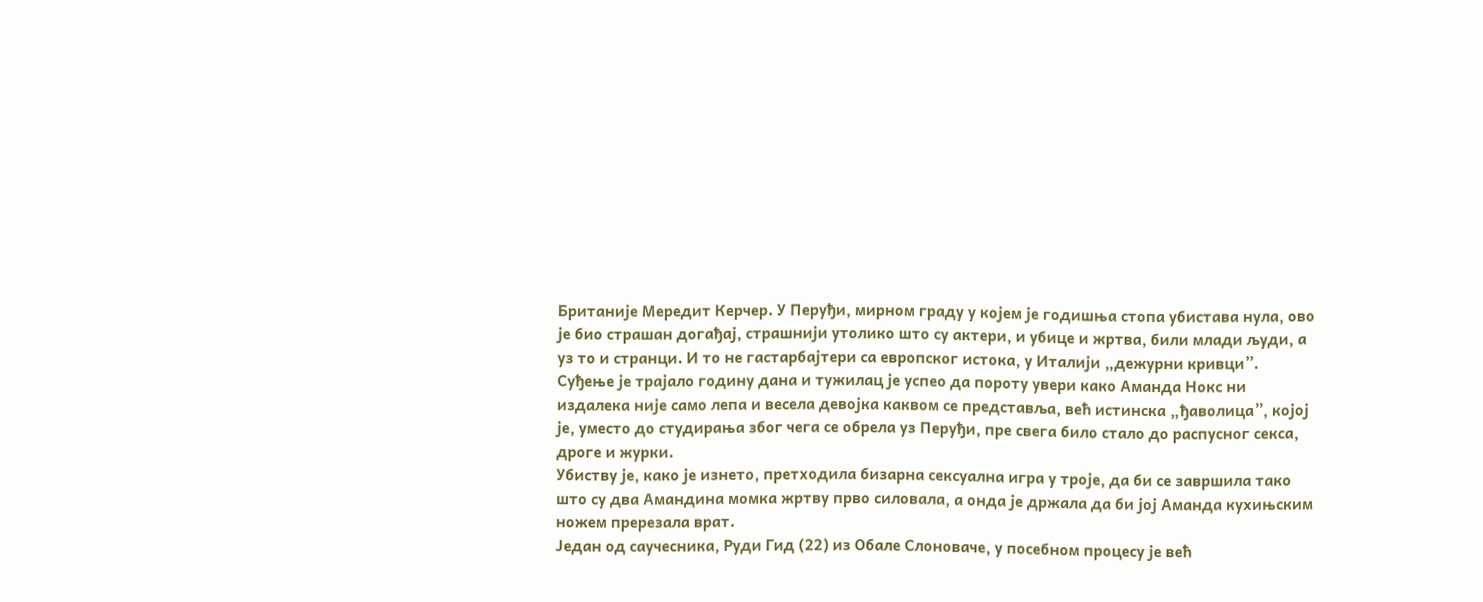Британије Мередит Керчер. У Перуђи, мирном граду у којем је годишња стопа убистава нула, ово је био страшан догађај, страшнији утолико што су актери, и убице и жртва, били млади људи, а уз то и странци. И то не гастарбајтери са европског истока, у Италији „дежурни кривци”.
Суђење је трајало годину дана и тужилац је успео да пороту увери како Аманда Нокс ни издалека није само лепа и весела девојка каквом се представља, већ истинска „ђаволица”, којој је, уместо до студирања због чега се обрела уз Перуђи, пре свега било стало до распусног секса, дроге и журки.
Убиству је, како је изнето, претходила бизарна сексуална игра у троје, да би се завршила тако што су два Амандина момка жртву прво силовала, а онда је држала да би јој Аманда кухињским ножем пререзала врат.
Један од саучесника, Руди Гид (22) из Обале Слоноваче, у посебном процесу је већ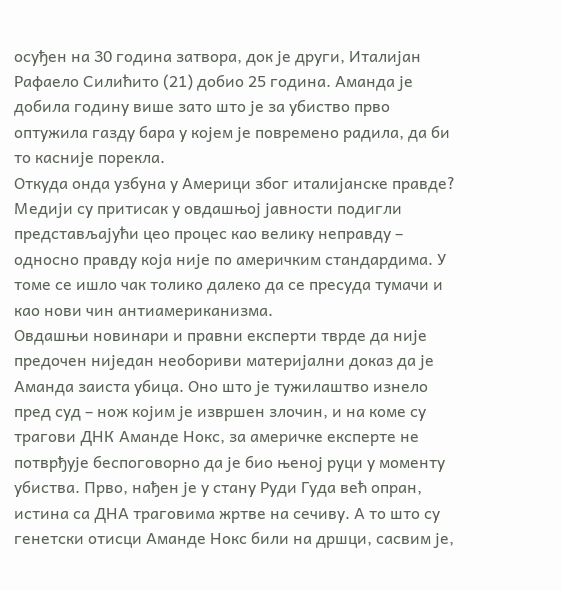осуђен на 30 година затвора, док је други, Италијан Рафаело Силићито (21) добио 25 година. Аманда је добила годину више зато што је за убиство прво оптужила газду бара у којем је повремено радила, да би то касније порекла.
Откуда онда узбуна у Америци због италијанске правде?
Медији су притисак у овдашњој јавности подигли представљајући цео процес као велику неправду – односно правду која није по америчким стандардима. У томе се ишло чак толико далеко да се пресуда тумачи и као нови чин антиамериканизма.
Овдашњи новинари и правни експерти тврде да није предочен ниједан необориви материјални доказ да је Аманда заиста убица. Оно што је тужилаштво изнело пред суд – нож којим је извршен злочин, и на коме су трагови ДНК Аманде Нокс, за америчке експерте не потврђује беспоговорно да је био њеној руци у моменту убиства. Прво, нађен је у стану Руди Гуда већ опран, истина са ДНА траговима жртве на сечиву. А то што су генетски отисци Аманде Нокс били на дршци, сасвим је,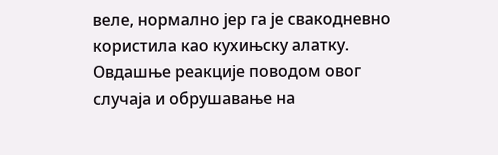веле, нормално јер га је свакодневно користила као кухињску алатку.
Овдашње реакције поводом овог случаја и обрушавање на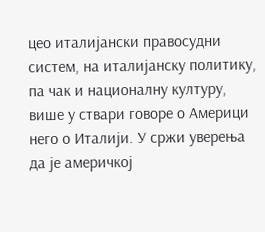цео италијански правосудни систем, на италијанску политику, па чак и националну културу, више у ствари говоре о Америци него о Италији. У сржи уверења да је америчкој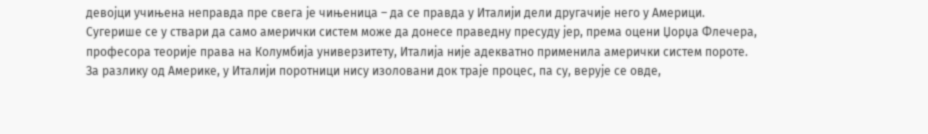девојци учињена неправда пре свега је чињеница – да се правда у Италији дели другачије него у Америци.
Сугерише се у ствари да само амерички систем може да донесе праведну пресуду јер, према оцени Џорџа Флечера, професора теорије права на Колумбија универзитету, Италија није адекватно применила амерички систем пороте.
За разлику од Америке, у Италији поротници нису изоловани док траје процес, па су, верује се овде,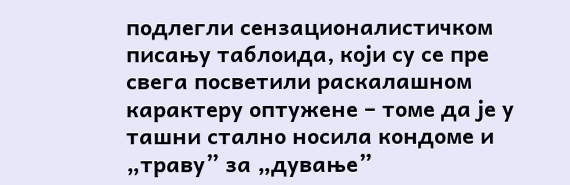подлегли сензационалистичком писању таблоида, који су се пре свега посветили раскалашном карактеру оптужене – томе да је у ташни стално носила кондоме и „траву” за „дување”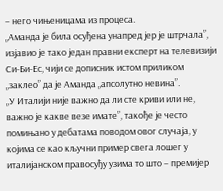– него чињеницама из процеса.
„Аманда је била осуђена унапред јер је штрчала”, изјавио је тако један правни експерт на телевизији Си-Би-Ес, чији се дописник истом приликом „заклео” да је Аманда „апсолутно невина”.
„У Италији није важно да ли сте криви или не, важно је какве везе имате”, такође је често помињано у дебатама поводом овог случаја, у којима се као кључни пример свега лошег у италијанском правосуђу узима то што – премијер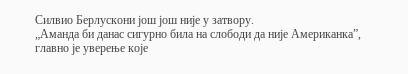Силвио Берлускони још још није у затвору.
„Аманда би данас сигурно била на слободи да није Американка”, главно је уверење које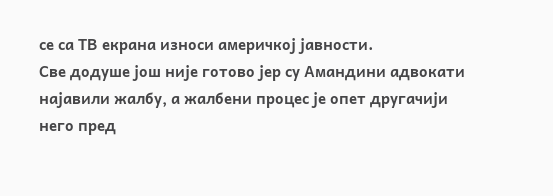се са ТВ екрана износи америчкој јавности.
Све додуше још није готово јер су Амандини адвокати најавили жалбу, а жалбени процес је опет другачији него пред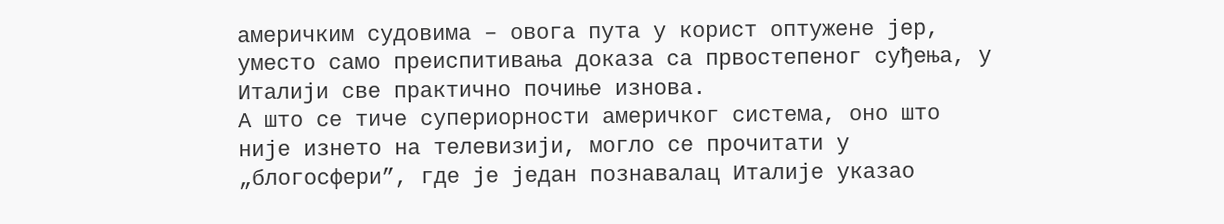америчким судовима – овога пута у корист оптужене јер, уместо само преиспитивања доказа са првостепеног суђења, у Италији све практично почиње изнова.
А што се тиче супериорности америчког система, оно што није изнето на телевизији, могло се прочитати у „блогосфери”, где је један познавалац Италије указао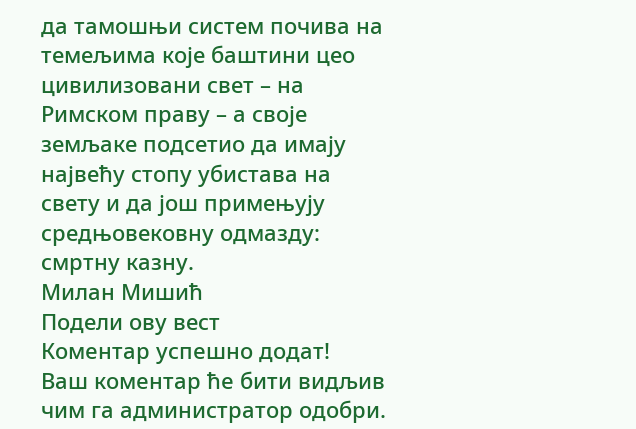да тамошњи систем почива на темељима које баштини цео цивилизовани свет – на Римском праву – а своје земљаке подсетио да имају највећу стопу убистава на свету и да још примењују средњовековну одмазду: смртну казну.
Милан Мишић
Подели ову вест
Комeнтар успeшно додат!
Ваш комeнтар ћe бити видљив чим га администратор одобри.